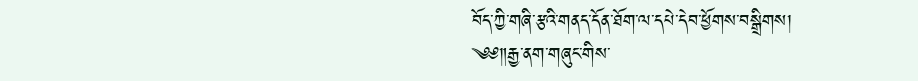བོད་ཀྱི་གཞི་རྩའི་གནད་དོན་ཐོག་ལ་དཔེ་དེབ་ཕྱོགས་བསྒྲིགས།
༄༅༎རྒྱ་ནག་གཞུང་གིས་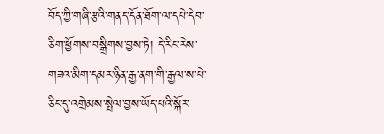བོད་ཀྱི་གཞི་རྩའི་གནད་དོན་ཐོག་ལ་དཔེ་དེབ་ཅིག་ཕྱོགས་བསྒྲིགས་བྱས་ཏེ། དེ་རིང་རེས་གཟའ་མིག་དམར་ཉིན་རྒྱ་ནག་གི་རྒྱལ་ས་པེ་ཅིང་དུ་འགྲེམས་སྤེལ་བྱས་ཡོད་པའི་སྐོར་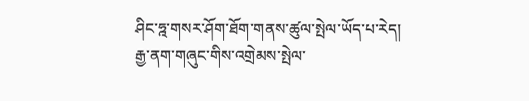ཤིང་ཧྰ་གསར་ཤོག་ཐོག་གནས་ཚུལ་སྤེལ་ཡོད་པ་རེད།
རྒྱ་ནག་གཞུང་གིས་འགྲེམས་སྤེལ་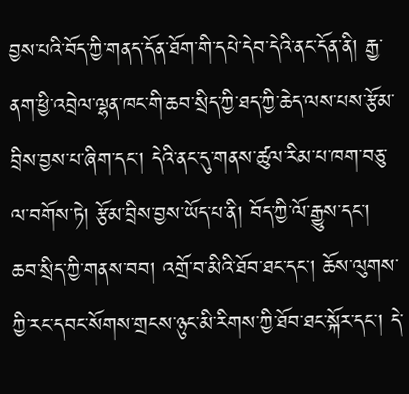བྱས་པའི་བོད་ཀྱི་གནད་དོན་ཐོག་གི་དཔེ་དེབ་དེའི་ནང་དོན་ནི། རྒྱ་ནག་ཕྱི་འབྲེལ་ལྷན་ཁང་གི་ཆབ་སྲིད་ཀྱི་ཐད་ཀྱི་ཆེད་ལས་པས་རྩོམ་བྲིས་བྱས་པ་ཞིག་དང་། དེའི་ནང་དུ་གནས་ཚུལ་རིམ་པ་ཁག་བཅུ་ལ་བགོས་ཏེ། རྩོམ་བྲིས་བྱས་ཡོད་པ་ནི། བོད་ཀྱི་ལོ་རྒྱུས་དང་། ཆབ་སྲིད་ཀྱི་གནས་བབ། འགྲོ་བ་མིའི་ཐོབ་ཐང་དང་། ཆོས་ལུགས་ཀྱི་རང་དབང་སོགས་གྲངས་ཉུང་མི་རིགས་ཀྱི་ཐོབ་ཐང་སྐོར་དང་། དེ་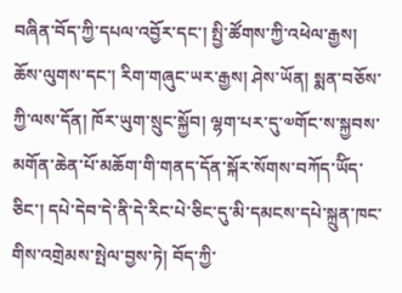བཞིན་བོད་ཀྱི་དཔལ་འབྱོར་དང་། སྤྱི་ཚོགས་ཀྱི་འཕེལ་རྒྱས། ཆོས་ལུགས་དང་། རིག་གཞུང་ཡར་རྒྱས། ཤེས་ཡོན། སྨན་བཅོས་ཀྱི་ལས་དོན། ཁོར་ཡུག་སྲུང་སྐྱོབ། ལྷག་པར་དུ་༧གོང་ས་སྐྱབས་མགོན་ཆེན་པོ་མཆོག་གི་གནད་དོན་སྐོར་སོགས་བཀོད་ཡོིད་ཅིང་། དཔེ་དེབ་དེ་ནི་དེ་རིང་པེ་ཅིང་དུ་མི་དམངས་དཔེ་སྐྲུན་ཁང་གིས་འགྲེམས་སྤེལ་བྱས་ཏེ། བོད་ཀྱི་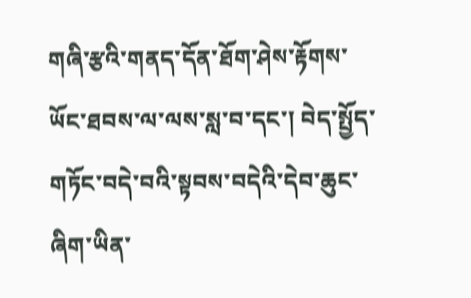གཞི་རྩའི་གནད་དོན་ཐོག་ཤེས་རྟོགས་ཡོང་ཐབས་ལ་ལས་སླ་བ་དང་། བེད་སྤྱོད་གཏོང་བདེ་བའི་སྟབས་བདེའི་དེབ་ཆུང་ཞིག་ཡིན་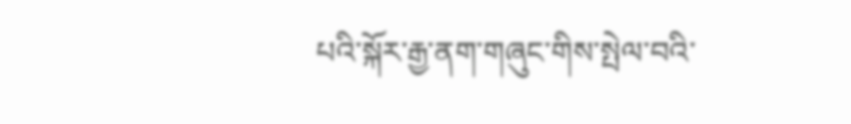པའི་སྐོར་རྒྱ་ནག་གཞུང་གིས་སྤེལ་བའི་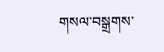གསལ་བསྒྲགས་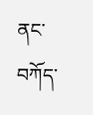ནང་བཀོད་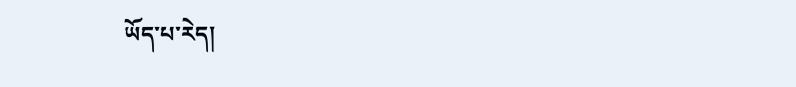ཡོད་པ་རེད།